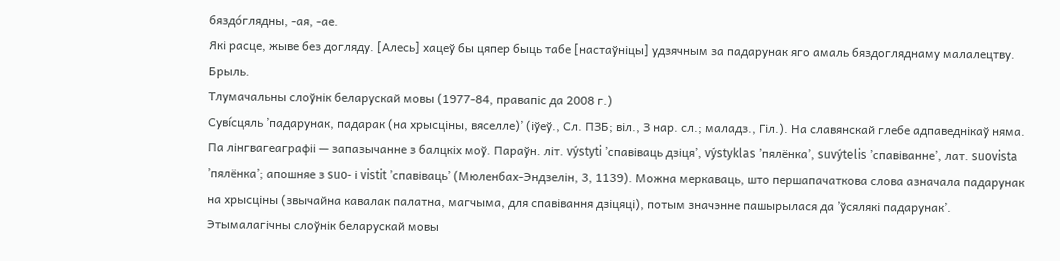бяздо́глядны, ‑ая, ‑ае.
Які расце, жыве без догляду. [Алесь] хацеў бы цяпер быць табе [настаўніцы] удзячным за падарунак яго амаль бяздогляднаму малалецтву. Брыль.
Тлумачальны слоўнік беларускай мовы (1977-84, правапіс да 2008 г.)
Суві́сцяль ’падарунак, падарак (на хрысціны, вяселле)’ (іўеў., Сл. ПЗБ; віл., З нар. сл.; маладз., Гіл.). На славянскай глебе адпаведнікаў няма. Па лінгвагеаграфіі — запазычанне з балцкіх моў. Параўн. літ. výstyti ’спавіваць дзіця’, výstyklas ’пялёнка’, suvýtelis ’спавіванне’, лат. suovista ’пялёнка’; апошняе з suo‑ і vistit ’спавіваць’ (Мюленбах-Эндзелін, 3, 1139). Можна меркаваць, што першапачаткова слова азначала падарунак на хрысціны (звычайна кавалак палатна, магчыма, для спавівання дзіцяці), потым значэнне пашырылася да ’ўсялякі падарунак’.
Этымалагічны слоўнік беларускай мовы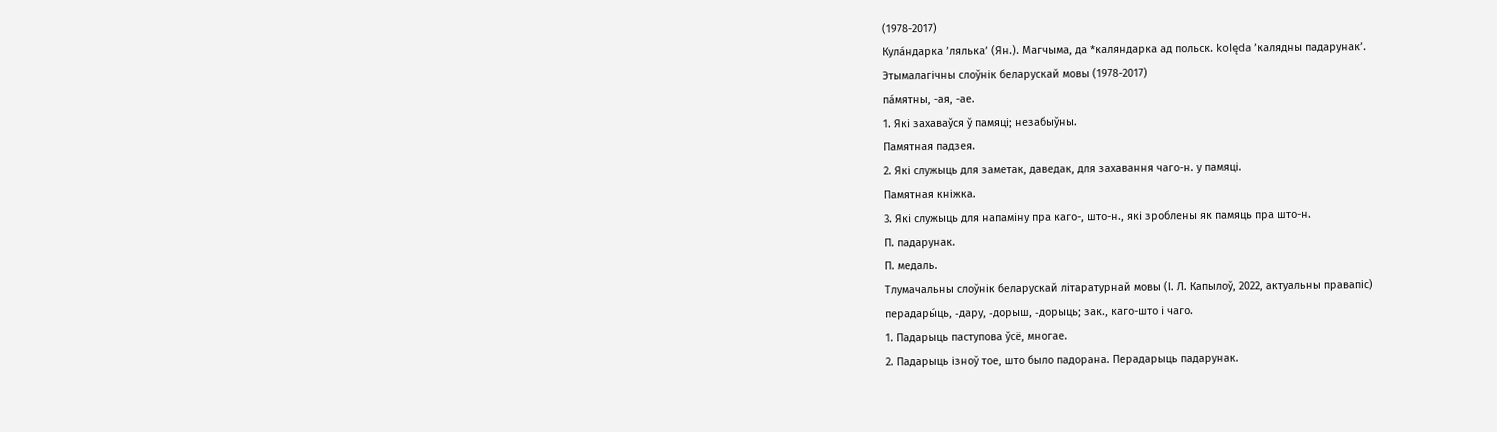(1978-2017)
Кула́ндарка ’лялька’ (Ян.). Магчыма, да *каляндарка ад польск. kolęda ’калядны падарунак’.
Этымалагічны слоўнік беларускай мовы (1978-2017)
па́мятны, -ая, -ае.
1. Які захаваўся ў памяці; незабыўны.
Памятная падзея.
2. Які служыць для заметак, даведак, для захавання чаго-н. у памяці.
Памятная кніжка.
3. Які служыць для напаміну пра каго-, што-н., які зроблены як памяць пра што-н.
П. падарунак.
П. медаль.
Тлумачальны слоўнік беларускай літаратурнай мовы (І. Л. Капылоў, 2022, актуальны правапіс)
перадары́ць, ‑дару, ‑дорыш, ‑дорыць; зак., каго-што і чаго.
1. Падарыць паступова ўсё, многае.
2. Падарыць ізноў тое, што было падорана. Перадарыць падарунак.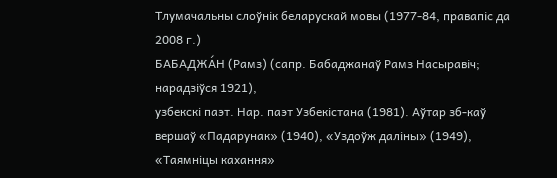Тлумачальны слоўнік беларускай мовы (1977-84, правапіс да 2008 г.)
БАБАДЖА́Н (Рамз) (сапр. Бабаджанаў Рамз Насыравіч; нарадзіўся 1921),
узбекскі паэт. Нар. паэт Узбекістана (1981). Аўтар зб-каў вершаў «Падарунак» (1940), «Уздоўж даліны» (1949), «Таямніцы кахання»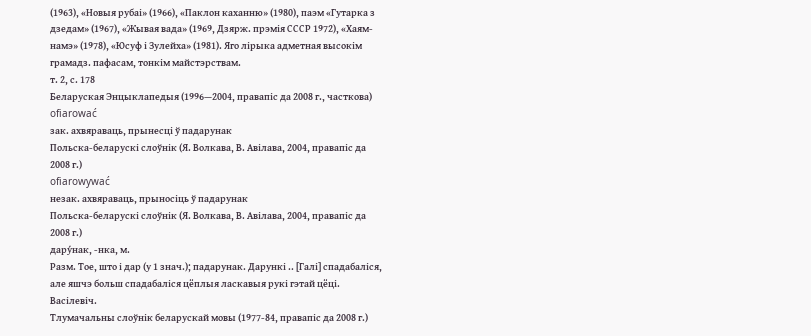(1963), «Новыя рубаі» (1966), «Паклон каханню» (1980), паэм «Гутарка з дзедам» (1967), «Жывая вада» (1969, Дзярж. прэмія СССР 1972), «Хаям-намэ» (1978), «Юсуф і Зулейха» (1981). Яго лірыка адметная высокім грамадз. пафасам, тонкім майстэрствам.
т. 2, с. 178
Беларуская Энцыклапедыя (1996—2004, правапіс да 2008 г., часткова)
ofiarować
зак. ахвяраваць, прынесці ў падарунак
Польска-беларускі слоўнік (Я. Волкава, В. Авілава, 2004, правапіс да 2008 г.)
ofiarowywać
незак. ахвяраваць, прыносіць ў падарунак
Польска-беларускі слоўнік (Я. Волкава, В. Авілава, 2004, правапіс да 2008 г.)
дару́нак, ‑нка, м.
Разм. Тое, што і дар (у 1 знач.); падарунак. Дарункі .. [Галі] спадабаліся, але яшчэ больш спадабаліся цёплыя ласкавыя рукі гэтай цёці. Васілевіч.
Тлумачальны слоўнік беларускай мовы (1977-84, правапіс да 2008 г.)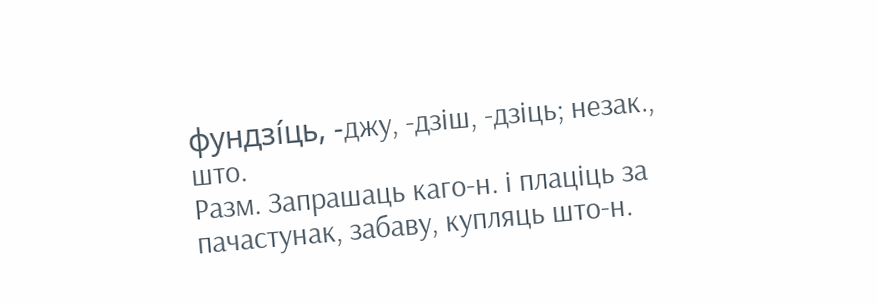фундзі́ць, ‑джу, ‑дзіш, ‑дзіць; незак., што.
Разм. Запрашаць каго‑н. і плаціць за пачастунак, забаву, купляць што‑н.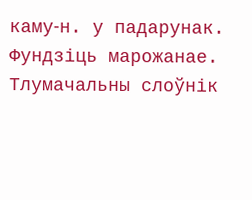каму‑н. у падарунак. Фундзіць марожанае.
Тлумачальны слоўнік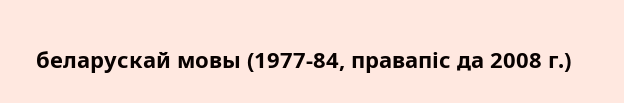беларускай мовы (1977-84, правапіс да 2008 г.)